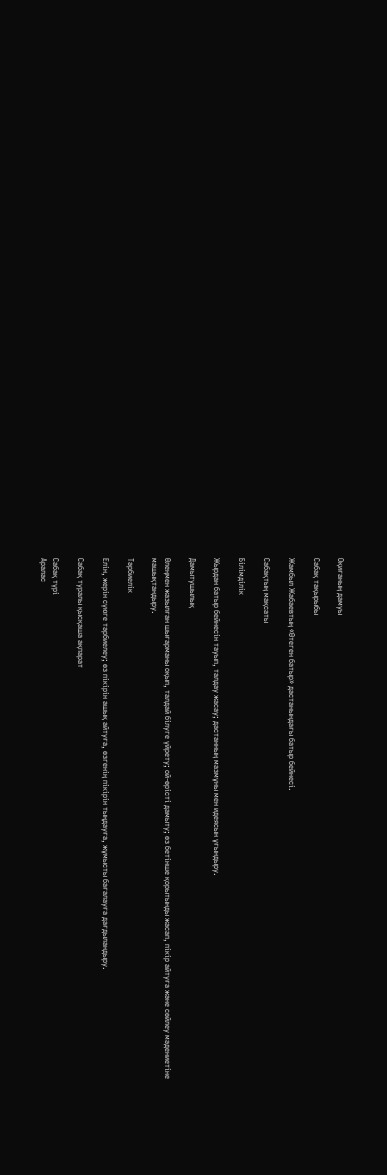Оқиғаның дамуы

Сабақ тақырыбы

Жамбыл Жабаевтың «Өтеген батыр» дастанындағы батыр бейнесі.

Сабақтың мақсаты

Білімділік

Жырдан батыр бейнесін тауып, талдау жасау; дастанның мазмұны мен идеясын ұғындыру.

Дамытушылық

Өлеңмен жазылған шығарманы оқып, талдай білуге үйрету; ой-өрісті дамыту; өз бетінше қорытынды жасап, пікір айтуға және сөйлеу мәдениетіне машықтандыру.

Тәрбиелік

Елін, жерін сүюге тәрбиелеу; өз пікірін ашық айтуға, өзгенің пікірін тыңдауға, жұмысты бағалауға дағдыландыру.

Сабақ туралы қысқаша ақпарат

Сабақ түрі
Аралас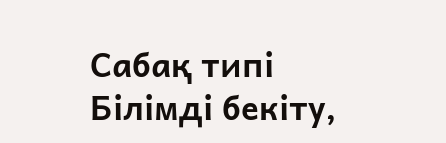Сабақ типі
Білімді бекіту,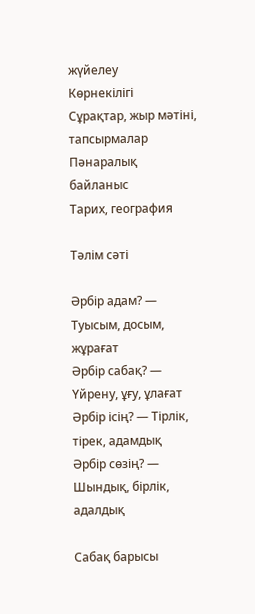жүйелеу
Көрнекілігі
Сұрақтар, жыр мәтіні, тапсырмалар
Пәнаралық байланыс
Тарих, география

Тәлім сәті

Әрбір адам? — Туысым, досым, жұрағат
Әрбір сабақ? — Үйрену, ұғу, ұлағат
Әрбір ісің? — Тірлік, тірек, адамдық
Әрбір сөзің? — Шындық, бірлік, адалдық

Сабақ барысы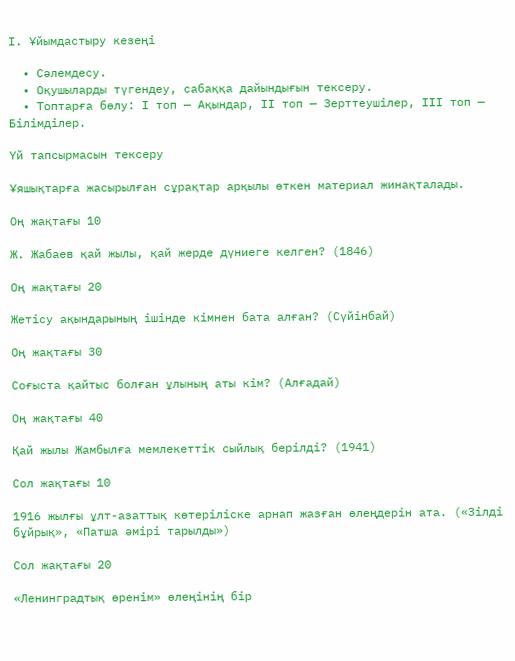I. Ұйымдастыру кезеңі

  • Сәлемдесу.
  • Оқушыларды түгендеу, сабаққа дайындығын тексеру.
  • Топтарға бөлу: I топ — Ақындар, II топ — Зерттеушілер, III топ — Білімділер.

Үй тапсырмасын тексеру

Ұяшықтарға жасырылған сұрақтар арқылы өткен материал жинақталады.

Оң жақтағы 10

Ж. Жабаев қай жылы, қай жерде дүниеге келген? (1846)

Оң жақтағы 20

Жетісу ақындарының ішінде кімнен бата алған? (Сүйінбай)

Оң жақтағы 30

Соғыста қайтыс болған ұлының аты кім? (Алғадай)

Оң жақтағы 40

Қай жылы Жамбылға мемлекеттік сыйлық берілді? (1941)

Сол жақтағы 10

1916 жылғы ұлт-азаттық көтеріліске арнап жазған өлеңдерін ата. («Зілді бұйрық», «Патша әмірі тарылды»)

Сол жақтағы 20

«Ленинградтық өренім» өлеңінің бір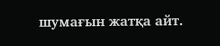шумағын жатқа айт.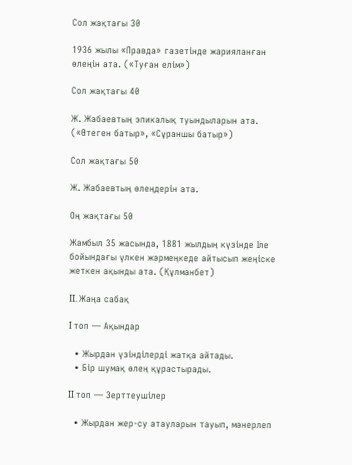Сол жақтағы 30

1936 жылы «Правда» газетінде жарияланған өлеңін ата. («Туған елім»)

Сол жақтағы 40

Ж. Жабаевтың эпикалық туындыларын ата. («Өтеген батыр», «Сұраншы батыр»)

Сол жақтағы 50

Ж. Жабаевтың өлеңдерін ата.

Оң жақтағы 50

Жамбыл 35 жасында, 1881 жылдың күзінде Іле бойындағы үлкен жәрмеңкеде айтысып жеңіске жеткен ақынды ата. (Құлманбет)

II. Жаңа сабақ

I топ — Ақындар

  • Жырдан үзінділерді жатқа айтады.
  • Бір шумақ өлең құрастырады.

II топ — Зерттеушілер

  • Жырдан жер-су атауларын тауып, мәнерлеп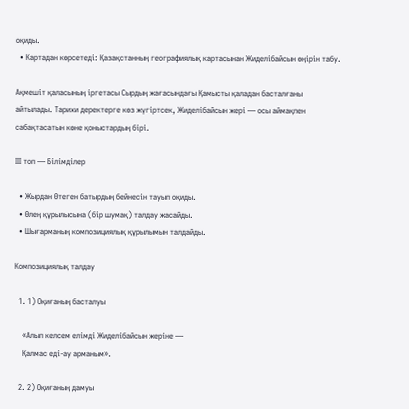оқиды.
  • Картадан көрсетеді: Қазақстанның географиялық картасынан Жиделібайсын өңірін табу.

Ақмешіт қаласының іргетасы Сырдың жағасындағы Қамысты қаладан басталғаны айтылады. Тарихи деректерге көз жүгіртсек, Жиделібайсын жері — осы аймақпен сабақтасатын көне қоныстардың бірі.

III топ — Білімділер

  • Жырдан Өтеген батырдың бейнесін тауып оқиды.
  • Өлең құрылысына (бір шумақ) талдау жасайды.
  • Шығарманың композициялық құрылымын талдайды.

Композициялық талдау

  1. 1) Оқиғаның басталуы

    «Алып келсем елімді Жиделібайсын жеріне —
    Қалмас еді-ау арманым».

  2. 2) Оқиғаның дамуы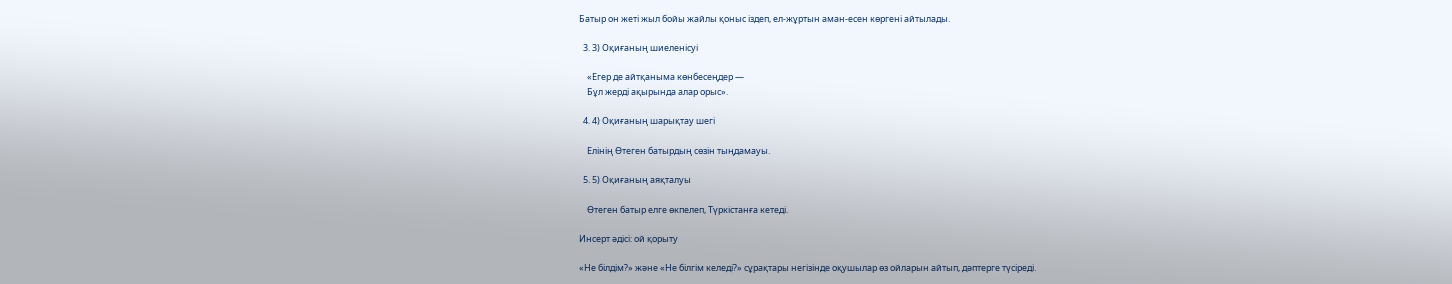Батыр он жеті жыл бойы жайлы қоныс іздеп, ел-жұртын аман-есен көргені айтылады.

  3. 3) Оқиғаның шиеленісуі

    «Егер де айтқаныма көнбесеңдер —
    Бұл жерді ақырында алар орыс».

  4. 4) Оқиғаның шарықтау шегі

    Елінің Өтеген батырдың сөзін тыңдамауы.

  5. 5) Оқиғаның аяқталуы

    Өтеген батыр елге өкпелеп, Түркістанға кетеді.

Инсерт әдісі: ой қорыту

«Не білдім?» және «Не білгім келеді?» сұрақтары негізінде оқушылар өз ойларын айтып, дәптерге түсіреді.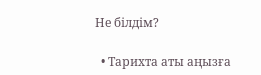Не білдім?

  • Тарихта аты аңызға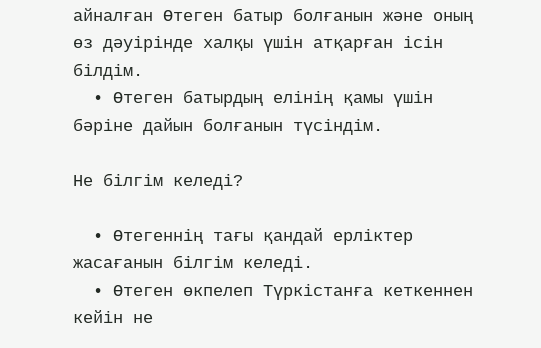айналған Өтеген батыр болғанын және оның өз дәуірінде халқы үшін атқарған ісін білдім.
  • Өтеген батырдың елінің қамы үшін бәріне дайын болғанын түсіндім.

Не білгім келеді?

  • Өтегеннің тағы қандай ерліктер жасағанын білгім келеді.
  • Өтеген өкпелеп Түркістанға кеткеннен кейін не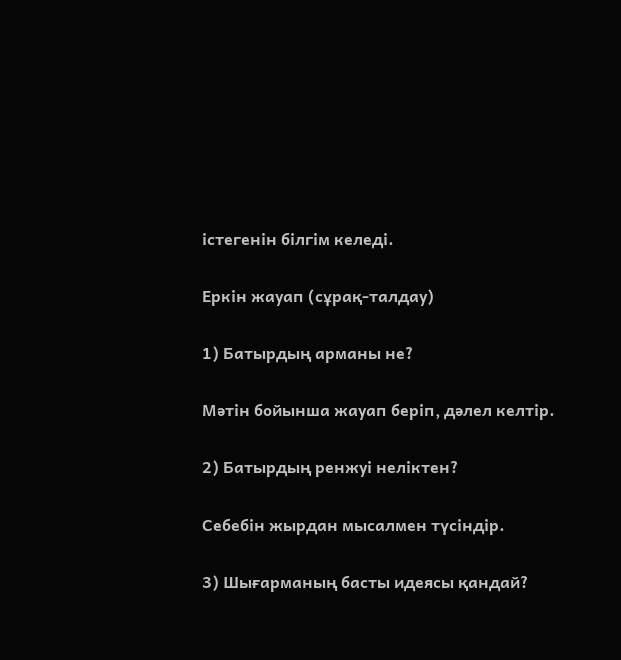істегенін білгім келеді.

Еркін жауап (сұрақ-талдау)

1) Батырдың арманы не?

Мәтін бойынша жауап беріп, дәлел келтір.

2) Батырдың ренжуі неліктен?

Себебін жырдан мысалмен түсіндір.

3) Шығарманың басты идеясы қандай?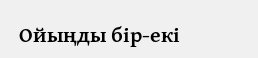Ойыңды бір-екі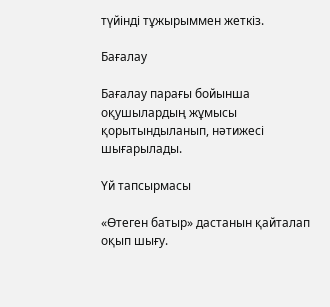түйінді тұжырыммен жеткіз.

Бағалау

Бағалау парағы бойынша оқушылардың жұмысы қорытындыланып, нәтижесі шығарылады.

Үй тапсырмасы

«Өтеген батыр» дастанын қайталап оқып шығу.